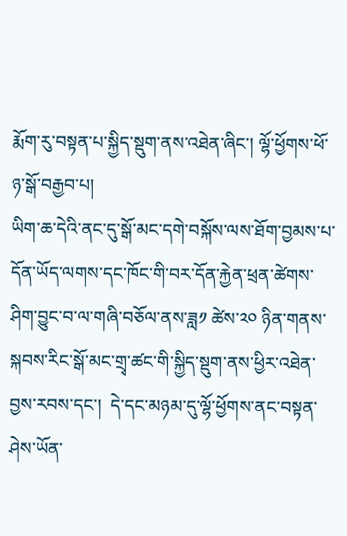རྨོག་རུ་བསྟན་པ་སྐྱིད་སྡུག་ནས་འཐེན་ཞིང་། ལྷོ་ཕྱོགས་ཕོ་ཉ་སྒོ་བརྒྱབ་པ།
ཡིག་ཆ་དེའི་ནང་དུ་སྒོ་མང་དགེ་བསྐོས་ལས་ཐོག་བྱམས་པ་དོན་ཡོད་ལགས་དང་ཁོང་གི་བར་དོན་རྐྱེན་ཕྲན་ཚེགས་ཤིག་བྱུང་བ་ལ་གཞི་བཅོལ་ནས་ཟླ༡ ཚེས་༢༠ ཉིན་གནས་སྐབས་རིང་སྒོ་མང་གྲྭ་ཚང་གི་སྐྱིད་སྡུག་ནས་ཕྱིར་འཐེན་བྱས་རབས་དང་།  དེ་དང་མཉམ་དུ་ལྷོ་ཕྱོགས་ནང་བསྟན་ཤེས་ཡོན་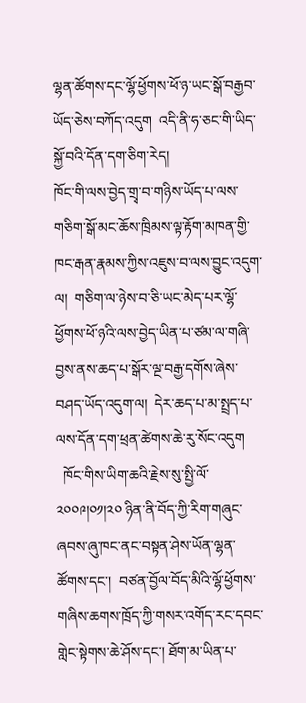ལྷན་ཚོགས་དང་ལྷོ་ཕྱོགས་ཕོ་ཉ་ཡང་སྒོ་བརྒྱབ་ཡོད་ཅེས་བཀོད་འདུག  འདི་ནི་ཧ་ཅང་གི་ཡིད་སྐྱོ་བའི་དོན་དག་ཅིག་རེད།
ཁོང་གི་ལས་བྱེད་གྲྭ་བ་གཉིས་ཡོད་པ་ལས་གཅིག་སྒོ་མང་ཆོས་ཁྲིམས་ལྟ་རྟོག་མཁན་གྱི་ཁང་རྒན་རྣམས་ཀྱིས་འཇུས་བ་ལས་བྱུང་འདུག་ལ།  གཅིག་ལ་ཉེས་བ་ཅི་ཡང་མེད་པར་ལྷོ་ཕྱོགས་ཕོ་ཉའི་ལས་བྱེད་ཡིན་པ་ཙམ་ལ་གཞི་བྱས་ནས་ཆད་པ་སྒོར་ལྔ་བརྒྱ་དགོས་ཞེས་བཤད་ཡོད་འདུག་ལ།  དེར་ཆད་པ་མ་སྤྲད་པ་ལས་དོན་དག་ཕྲན་ཚེགས་ཆེ་རུ་སོང་འདུག
  ཁོང་གིས་ཡིག་ཆའི་རྗེས་སུ་སྤྱི་ལོ་༢༠༠༩།༠༡།༢༠ ཉིན་ནི་བོད་ཀྱི་རིག་གཞུང་ཞབས་ཞུ་ཁང་ནང་བསྟན་ཤེས་ཡོན་ལྷན་ཚོགས་དང་།  བཙན་བྱོལ་བོད་མིའི་ལྷོ་ཕྱོགས་གཞིས་ཆགས་ཁྲོད་ཀྱི་གསར་འགོད་རང་དབང་གླེང་སྟེགས་ཆེ་ཤོས་དང་། ཐོག་མ་ཡིན་པ་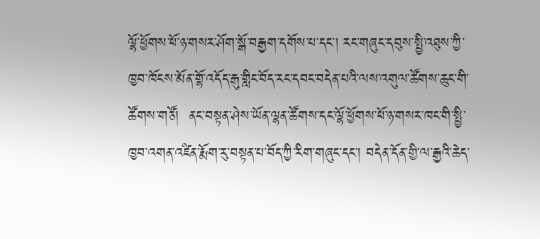ལྷོ་ཕྱོགས་ཕོ་ཉ་གསར་ཤོག་སྒོ་བརྒྱག་དགོས་པ་དང་། རང་གཞུང་དབུས་སྤྱི་འཐུས་ཀྱི་ཁྱབ་ཁོངས་མོན་གྷོ་འདོད་རྒུ་གླིང་བོད་རང་དབང་བདེན་པའི་ལས་འགུལ་ཚོགས་ཆུང་གི་ཚོགས་གཙོ།  ནང་བསྟན་ཤེས་ཡོན་ལྷན་ཚོགས་དང་ལྷོ་ཕྱོགས་ཕོ་ཉ་གསར་ཁང་གི་སྤྱི་ཁྱབ་འགན་འཛིན་རྨོག་རུ་བསྟན་པ་བོད་ཀྱི་རིག་གཞུང་དང་། བདེན་དོན་གྱི་ལ་རྒྱའི་ཆེད་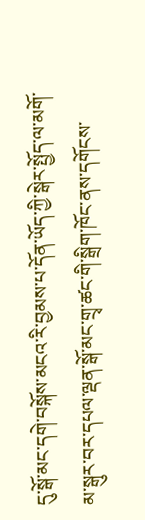དུ་སྒོ་མང་དགེ་བསྐོས་མངའ་རི་བྱམས་པ་དོན་ཡོད་ཀྱི་སྒེར་སྤྱོད་ལ་མགོ་མ་སྒུར་བར་དཔལ་ལྡན་སྒོ་མང་གྲྭ་ཚང་གི་སྒྲིག་ཁོང་ནས་དགོངས་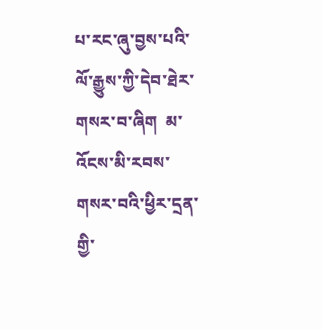པ་རང་ཞུ་བྱས་པའི་ལོ་རྒྱུས་ཀྱི་དེབ་ཐེར་གསར་བ་ཞིག  མ་འོངས་མི་རབས་གསར་བའི་ཕྱིར་དྲན་གྱི་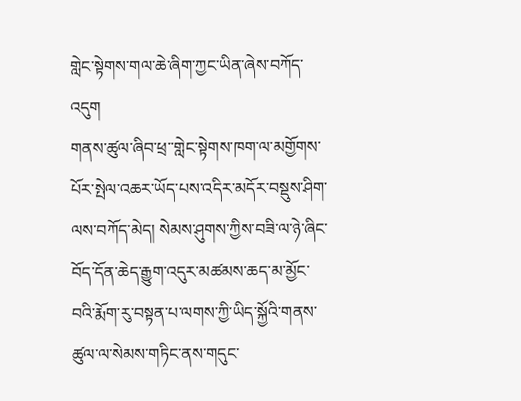གླེང་སྟེགས་གལ་ཆེ་ཞིག་ཀྱང་ཡིན་ཞེས་བཀོད་འདུག
གནས་ཚུལ་ཞིབ་ཕྲ་་གླེང་སྟེགས་ཁག་ལ་མགྱོགས་པོར་སྤེལ་འཆར་ཡོད་པས་འདིར་མདོར་བསྡུས་ཤིག་ལས་བཀོད་མེད། སེམས་ཤུགས་ཀྱིས་བཟི་ལ་ཉེ་ཞིང་བོད་དོན་ཆེད་རྒྱུག་འདུར་མཚམས་ཆད་མ་མྱོང་བའི་རྨོག་རུ་བསྟན་པ་ལགས་ཀྱི་ཡིད་སྐྱོའི་གནས་ཚུལ་ལ་སེམས་གཏིང་ནས་གདུང་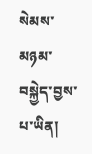སེམས་མཉམ་བསྐྱེད་བྱས་པ་ཡིན།